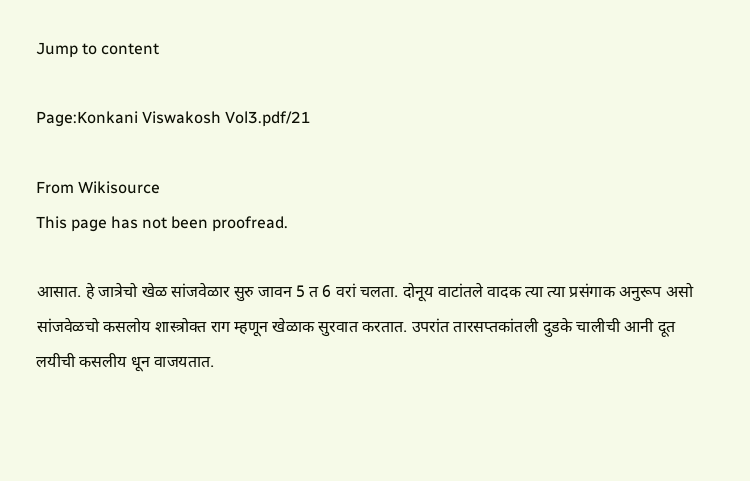Jump to content

Page:Konkani Viswakosh Vol3.pdf/21

From Wikisource
This page has not been proofread.

आसात. हे जात्रेचो खेळ सांजवेळार सुरु जावन 5 त 6 वरां चलता. दोनूय वाटांतले वादक त्या त्या प्रसंगाक अनुरूप असो सांजवेळचो कसलोय शास्त्रोक्त राग म्हणून खेळाक सुरवात करतात. उपरांत तारसप्तकांतली दुडके चालीची आनी दूत लयीची कसलीय धून वाजयतात.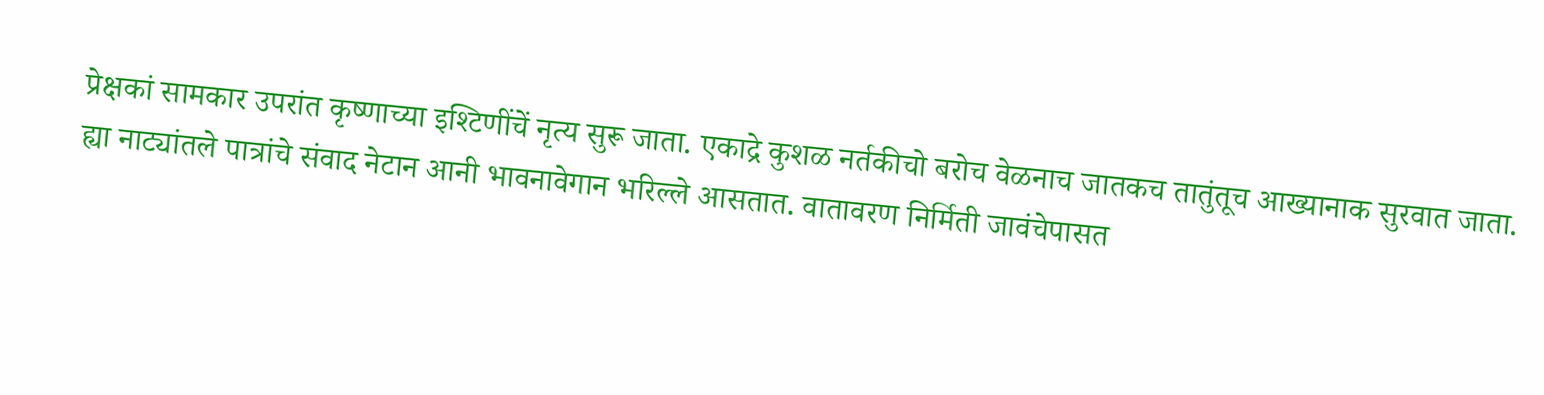प्रेक्षकां सामकार उपरांत कृष्णाच्या इश्टिणींचें नृत्य सुरू जाता. एकाद्रे कुशळ नर्तकीचो बरोच वेळनाच जातकच तातुंतूच आख्यानाक सुरवात जाता. ह्या नाट्यांतले पात्रांचे संवाद नेटान आनी भावनावेगान भरिल्ले आसतात. वातावरण निर्मिती जावंचेपासत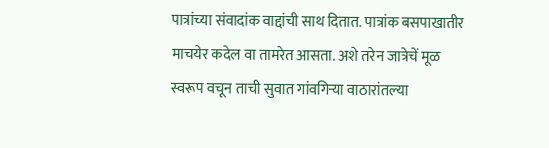पात्रांच्या संवादांक वाद्दांची साथ दितात. पात्रांक बसपाखातीर माचयेर कदेल वा तामरेत आसता. अशे तरेन जात्रेचें मूळ स्वरूप वचून ताची सुवात गांवगिऱ्या वाठारांतल्या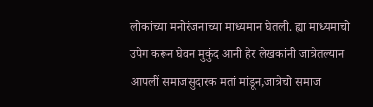लोकांच्या मनोरंजनाच्या माध्यमान घेतली. ह्या माध्यमाचो उपेग करून घेवन मुकुंद आनी हेर लेखकांनी जात्रेतल्यान आपलीं समाजसुदारक मतां मांडून,जात्रेचो समाज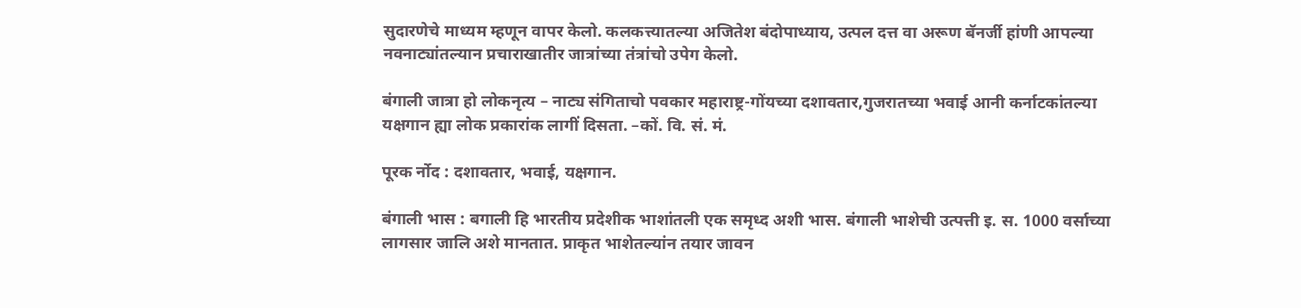सुदारणेचे माध्यम म्हणून वापर केलो. कलकत्त्यातल्या अजितेश बंदोपाध्याय, उत्पल दत्त वा अरूण बॅनर्जी हांणी आपल्या नवनाट्यांतल्यान प्रचाराखातीर जात्रांच्या तंत्रांचो उपेग केलो.

बंगाली जात्रा हो लोकनृत्य – नाट्य संगिताचो पवकार महाराष्ट्र-गोंयच्या दशावतार,गुजरातच्या भवाई आनी कर्नाटकांतल्या यक्षगान ह्या लोक प्रकारांक लागीं दिसता. –कों. वि. सं. मं.

पूरक र्नोद : दशावतार, भवाई, यक्षगान.

बंगाली भास : बगाली हि भारतीय प्रदेशीक भाशांतली एक समृध्द अशी भास. बंगाली भाशेची उत्पत्ती इ. स. 1000 वर्साच्या लागसार जालि अशे मानतात. प्राकृत भाशेतल्यांन तयार जावन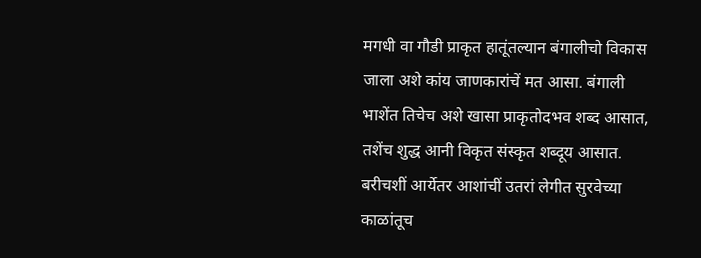मगधी वा गौडी प्राकृत हातूंतल्यान बंगालीचो विकास जाला अशे कांय जाणकारांचें मत आसा. बंगाली भाशेंत तिचेच अशे खासा प्राकृतोदभव शब्द आसात, तशेंच शुद्ध आनी विकृत संस्कृत शब्दूय आसात. बरीचशीं आर्येतर आशांचीं उतरां लेगीत सुरवेच्या काळांतूच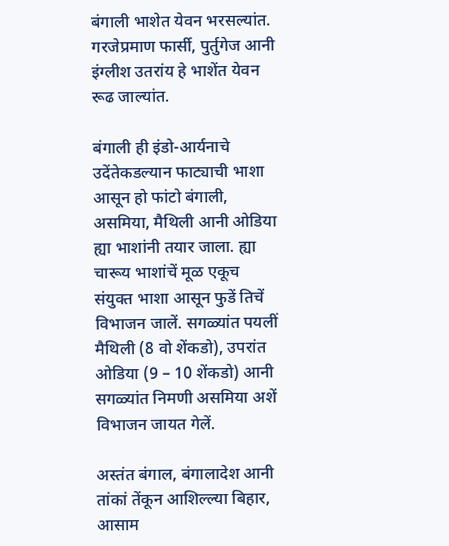बंगाली भाशेत येवन भरसल्यांत. गरजेप्रमाण फार्सी, पुर्तुगेज आनी इंग्लीश उतरांय हे भाशेंत येवन रूढ जाल्यांत.

बंगाली ही इंडो-आर्यनाचे उदेंतेकडल्यान फाट्याची भाशा आसून हो फांटो बंगाली, असमिया, मैथिली आनी ओडिया ह्या भाशांनी तयार जाला. ह्या चारूय भाशांचें मूळ एकूच संयुक्त भाशा आसून फुडें तिचें विभाजन जालें. सगळ्यांत पयलीं मैथिली (8 वो शेंकडो), उपरांत ओडिया (9 – 10 शेंकडो) आनी सगळ्यांत निमणी असमिया अशें विभाजन जायत गेलें.

अस्तंत बंगाल, बंगालादेश आनी तांकां तेंकून आशिल्ल्या बिहार, आसाम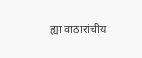ह्या वाठारांचीय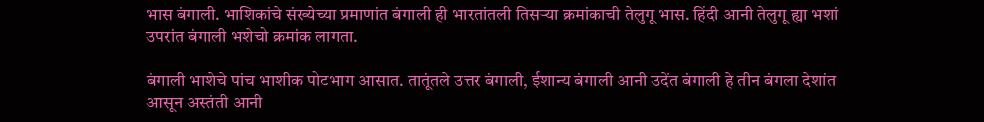भास बंगाली. भाशिकांचे संख्येच्या प्रमाणांत बंगाली ही भारतांतली तिसऱ्या क्रमांकाची तेलुगू भास. हिंदी आनी तेलुगू ह्या भशां उपरांत बंगाली भशेचो क्रमांक लागता.

बंगाली भाशेचे पांच भाशीक पोटभाग आसात. तातूंतले उत्तर बंगाली, ईशान्य बंगाली आनी उदेंत बंगाली हे तीन बंगला देशांत आसून अस्तंती आनी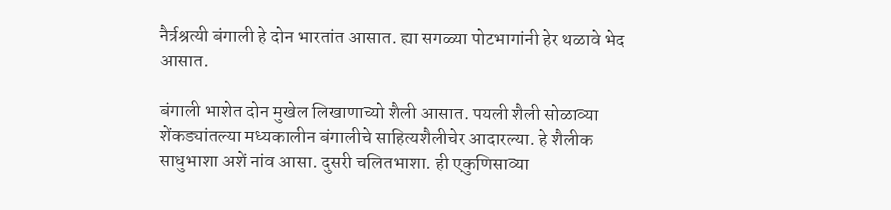नैर्त्रश्रत्यी बंगाली हे दोन भारतांत आसात. ह्या सगळ्या पोटभागांनी हेर थळावे भेद आसात.

बंगाली भाशेत दोन मुखेल लिखाणाच्यो शैली आसात. पयली शैली सोळाव्या शेंकड्यांतल्या मध्यकालीन बंगालीचे साहित्यशैलीचेर आदारल्या. हे शैलीक साधुभाशा अशें नांव आसा. दुसरी चलितभाशा. ही एकुणिसाव्या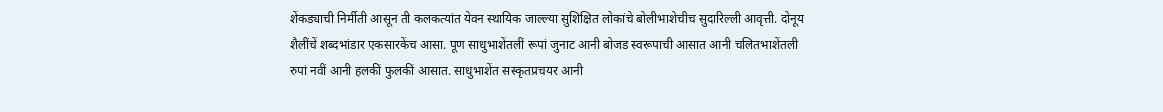शेंकड्याची निर्मीती आसून ती कलकत्यांत येवन स्थायिक जाल्ल्या सुशिक्षित लोकांचे बोलीभाशेचीच सुदारिल्ली आवृत्ती. दोनूय शैलींचें शब्दभांडार एकसारकेंच आसा. पूण साधुभाशेंतलीं रूपां जुनाट आनी बोजड स्वरूपाची आसात आनी चलितभाशेंतली रुपां नवीं आनी हलकीं फुलकीं आसात. साधुभाशेंत सस्कृतप्रचयर आनी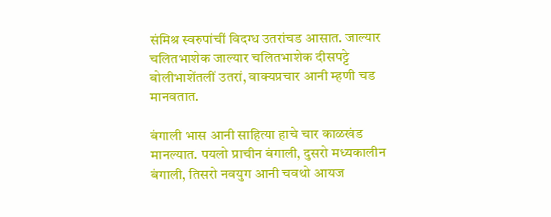संमिश्र स्वरुपांचीं विदग्ध उतरांचड आसात. जाल्यार चलितभाशेक जाल्यार चलितभाशेक दीसपट्टे बोलीभाशेंतलीं उतरां, वाक्यप्रचार आनी म्हणी चड मानवतात.

बंगाली भास आनी साहित्या हाचे चार काळखंड मानल्यात. पयलो प्राचीन बंगाली, दुसरो मध्यकालीन बंगाली, तिसरो नवयुग आनी चवथो आयज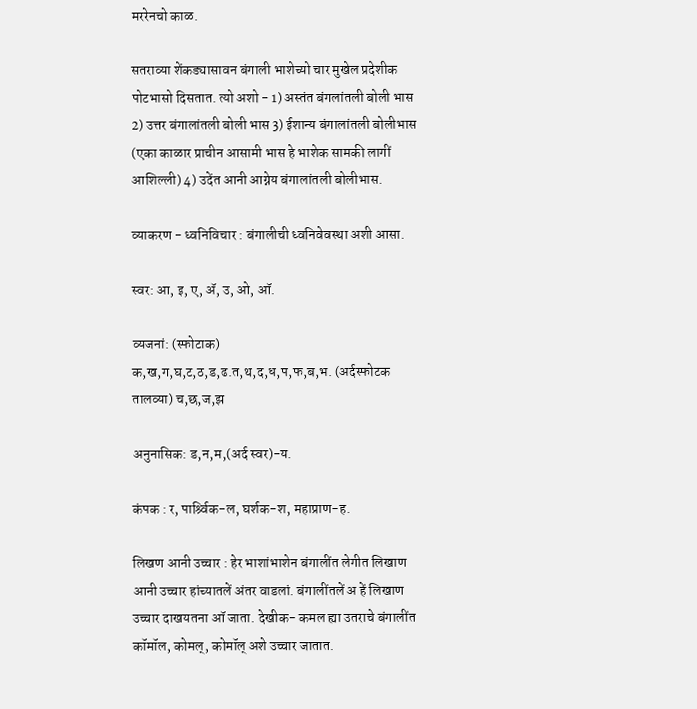मररेनचो काळ.

सतराव्या शेंकड्यासावन बंगाली भाशेच्यो चार मुखेल प्रदेशीक पोटभासो दिसतात. त्यो अशो - 1) अस्तंत बंगलांतली बोली भास 2) उत्तर बंगालांतली बोली भास 3) ईशान्य बंगालांतली बोलीभास (एका काळार प्राचीन आसामी भास हे भाशेक सामकी लागीं आशिल्ली) 4) उदेंत आनी आग्नेय बंगालांतली बोलीभास.

व्याकरण - ध्वनिविचार : बंगालीची ध्वनिवेवस्था अशी आसा.

स्वर: आ, इ, ए, ॲ, उ, ओ, ऑ.

व्यजनां: (स्फोटाक) क,ख,ग,घ,ट,ठ,ड,ढ.त,थ,द,ध,प,फ,ब,भ. (अर्दस्फोटक तालव्या) च,छ,ज,झ

अनुनासिक: ड,न,म,(अर्द स्वर)-य.

कंपक : र, पार्श्र्विक-ल, घर्शक-श, महाप्राण-ह.

लिखण आनी उच्चार : हेर भाशांभाशेन बंगालींत लेगीत लिखाण आनी उच्चार हांच्यातलें अंतर वाडलां. बंगालींतलें अ हें लिखाण उच्चार दाखयतना ऑ जाता. देखीक- कमल ह्या उतराचे बंगालींत कॉमॉल, कोमल्, कोमॉल् अशे उच्चार जातात.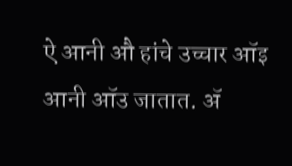ऐ आनी औ हांचे उच्चार ऑइ आनी ऑउ जातात. ॲ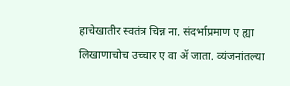हाचेखातीर स्वतंत्र चिन्न ना. संदर्भाप्रमाण ए ह्या लिखाणाचोच उच्चार ए वा ॲ जाता. व्यंजनांतल्या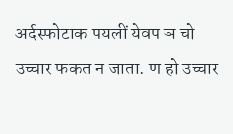अर्दस्फोटाक पयलीं येवप ञ चो उच्चार फकत न जाता. ण हो उच्चार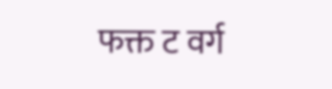फक्त ट वर्ग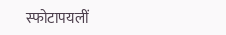स्फोटापयलीं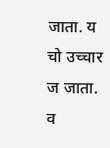जाता. य चो उच्चार ज जाता. व